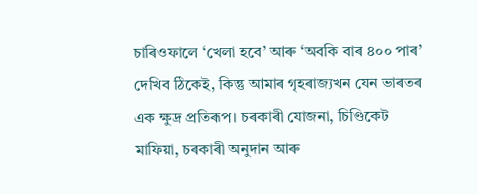চাৰিওফালে ‘খেলা হবে’ আৰু ‘অবকি বাৰ ৪০০ পাৰ’ দেখিব ঠিকেই, কিন্তু আমাৰ গৃহৰাজ্যখন যেন ভাৰতৰ এক ক্ষুদ্ৰ প্ৰতিৰূপ। চৰকাৰী যোজনা, চিণ্ডিকেট মাফিয়া, চৰকাৰী অনুদান আৰু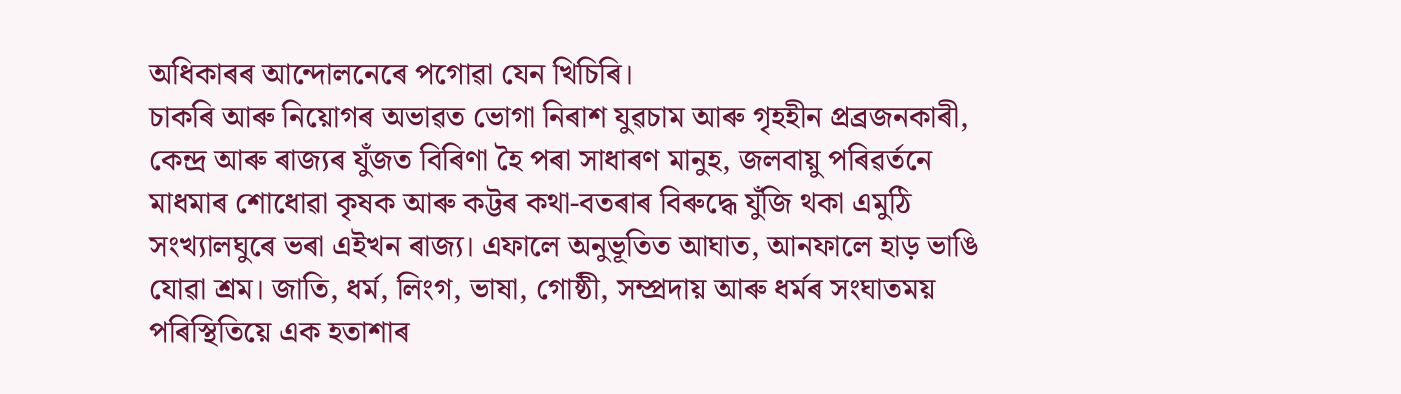অধিকাৰৰ আন্দোলনেৰে পগোৱা যেন খিচিৰি।
চাকৰি আৰু নিয়োগৰ অভাৱত ভোগা নিৰাশ যুৱচাম আৰু গৃহহীন প্ৰব্ৰজনকাৰী, কেন্দ্ৰ আৰু ৰাজ্যৰ যুঁজত বিৰিণা হৈ পৰা সাধাৰণ মানুহ, জলবায়ু পৰিৱৰ্তনে মাধমাৰ শোধোৱা কৃষক আৰু কট্টৰ কথা-বতৰাৰ বিৰুদ্ধে যুঁজি থকা এমুঠি সংখ্যালঘুৰে ভৰা এইখন ৰাজ্য। এফালে অনুভূতিত আঘাত, আনফালে হাড় ভাঙি যোৱা শ্ৰম। জাতি, ধৰ্ম, লিংগ, ভাষা, গোষ্ঠী, সম্প্ৰদায় আৰু ধৰ্মৰ সংঘাতময় পৰিস্থিতিয়ে এক হতাশাৰ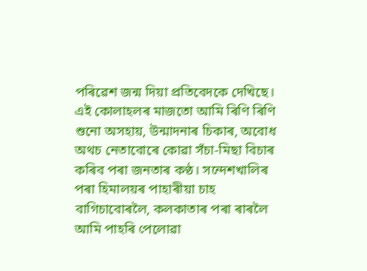পৰিৱেশ জন্ম দিয়া প্ৰতিবেদকে দেখিছে।
এই কোলাহলৰ মাজতো আমি ৰিণি ৰিণি শুনো অসহায়, উন্মাদনাৰ চিকাৰ, অবোধ অথচ নেতাবোৰে কোৱা সঁচা-মিছা বিচাৰ কৰিব পৰা জনতাৰ কণ্ঠ। সন্দেশখালিৰ পৰা হিমালয়ৰ পাহাৰীয়া চাহ বাগিচাবোৰলৈ, কলকাতাৰ পৰা ৰাৰলৈ আমি পাহৰি পেলোৱা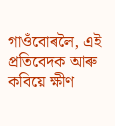গাওঁবোৰলৈ, এই প্ৰতিবেদক আৰু কবিয়ে ক্ষীণ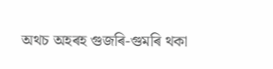অথচ অহৰহ গুজৰি-গুমৰি থকা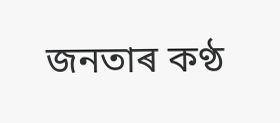জনতাৰ কণ্ঠ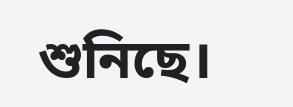শুনিছে।